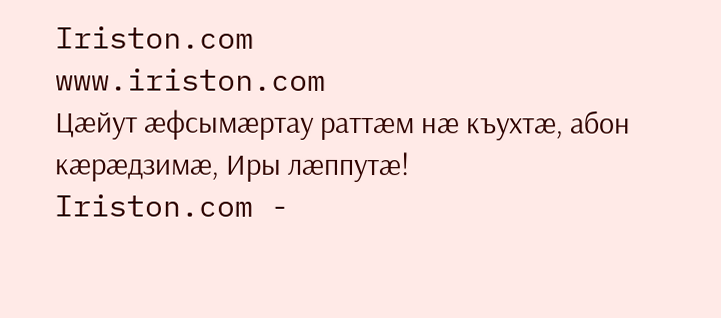Iriston.com
www.iriston.com
Цæйут æфсымæртау раттæм нæ къухтæ, абон кæрæдзимæ, Иры лæппутæ!
Iriston.com -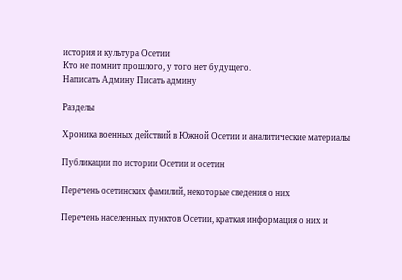история и культура Осетии
Кто не помнит прошлого, у того нет будущего.
Написать Админу Писать админу

Разделы

Хроника военных действий в Южной Осетии и аналитические материалы

Публикации по истории Осетии и осетин

Перечень осетинских фамилий, некоторые сведения о них

Перечень населенных пунктов Осетии, краткая информация о них и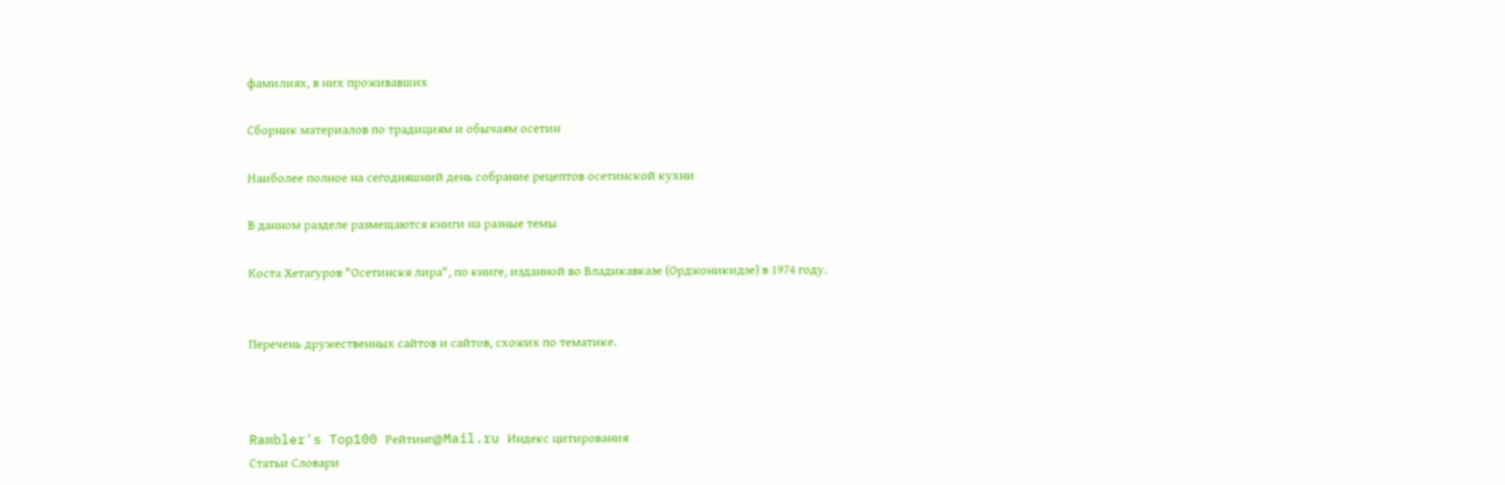фамилиях, в них проживавших

Сборник материалов по традициям и обычаям осетин

Наиболее полное на сегодняшний день собрание рецептов осетинской кухни

В данном разделе размещаются книги на разные темы

Коста Хетагуров "Осетинскя лира", по книге, изданной во Владикавказе (Орджоникидзе) в 1974 году.


Перечень дружественных сайтов и сайтов, схожих по тематике.



Rambler's Top100 Рейтинг@Mail.ru Индекс цитирования
Статьи Словари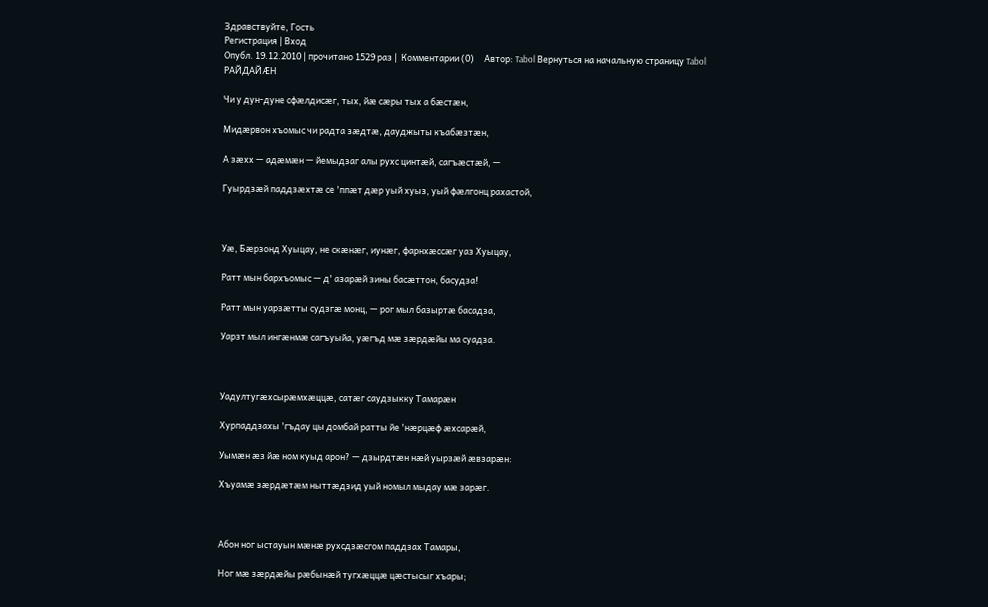Здравствуйте, Гость
Регистрация | Вход
Опубл. 19.12.2010 | прочитано 1529 раз |  Комментарии (0)     Автор: Tabol Вернуться на начальную страницу Tabol
РАЙДАЙÆН

Чи у дун-дуне сфæлдисæг, тых, йæ сæры тых а бæстæн,

Мидæрвон хъомыс чи радта зæдтæ, дауджыты къабæзтæн,

А зæхх — адæмæн — йемыдзаг алы рухс цинтæй, сагъæстæй, —

Гуырдзæй паддзæхтæ се 'ппæт дæр уый хуыз, уый фæлгонц рахастой,



Уæ, Бæрзонд Хуыцау, не скæнæг, иунæг, фарнхæссæг уаз Хуыцау,

Ратт мын бархъомыс — д' азарæй зины басæттон, басудза!

Ратт мын уарзæтты судзгæ монц, — рог мыл базыртæ басадза,

Уарзт мыл ингæнмæ сагъуыйа, уæгъд мæ зæрдæйы ма суадза.



Уадултугæхсырæмхæццæ, сатæг саудзыкку Тамарæн

Хурпаддзахы 'гъдау цы домбай ратты йе 'нæрцæф æхсарæй,

Уымæн æз йæ ном куыд арон? — дзырдтæн нæй уырзæй æвзарæн:

Хъуамæ зæрдæтæм ныттæдзид уый номыл мыдау мæ зарæг.



Абон ног ыстауын мæнæ рухсдзæсгом паддзах Тамары,

Ног мæ зæрдæйы рæбынæй тугхæццæ цæстысыг хъары;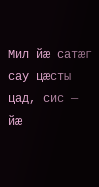Мил йæ сатæг сау цæсты цад, сис — йæ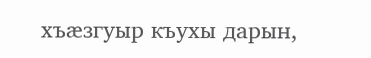хъæзгуыр къухы дарын,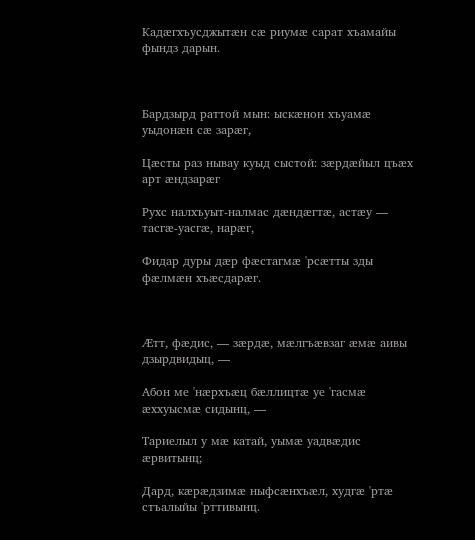Кадæгхъусджытæн сæ риумæ сарат хъамайы фындз дарын.



Бардзырд раттой мын: ыскæнон хъуамæ уыдонæн сæ зарæг,

Цæсты раз нывау куыд сыстой: зæрдæйыл цъæх арт æндзарæг

Рухс налхъуыт-налмас дæндæгтæ, астæу — тасгæ-уасгæ, нарæг,

Фидар дуры дæр фæстагмæ 'рсæтты зды фæлмæн хъæсдарæг.



Æтт, фæдис, — зæрдæ, мæлгъæвзаг æмæ аивы дзырдвидыц, —

Абон ме 'нæрхъæц бæллицтæ уе 'гасмæ æххуысмæ сидынц, —

Тариелыл у мæ катай, уымæ уадвæдис æрвитынц;

Дард, кæрæдзимæ ныфсæнхъæл, худгæ 'ртæ стъалыйы 'рттивынц.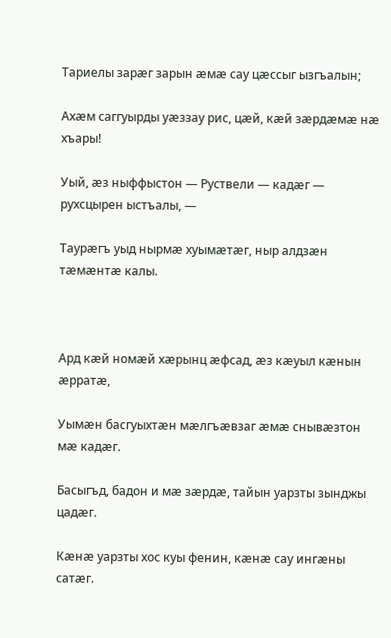Тариелы зарæг зарын æмæ сау цæссыг ызгъалын;

Ахæм саггуырды уæззау рис, цæй, кæй зæрдæмæ нæ хъары!

Уый, æз ныффыстон — Руствели — кадæг — рухсцырен ыстъалы, —

Таурæгъ уыд нырмæ хуымæтæг, ныр алдзæн тæмæнтæ калы.



Ард кæй номæй хæрынц æфсад, æз кæуыл кæнын æрратæ,

Уымæн басгуыхтæн мæлгъæвзаг æмæ снывæзтон мæ кадæг.

Басыгъд, бадон и мæ зæрдæ, тайын уарзты зынджы цадæг.

Кæнæ уарзты хос куы фенин, кæнæ сау ингæны сатæг.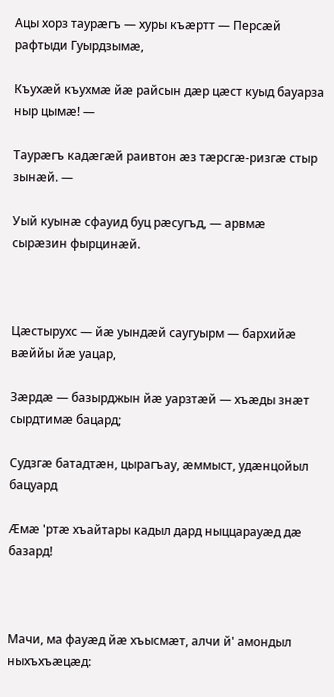Ацы хорз таурæгъ — хуры къæртт — Персæй рафтыди Гуырдзымæ,

Къухæй къухмæ йæ райсын дæр цæст куыд бауарза ныр цымæ! —

Таурæгъ кадæгæй раивтон æз тæрсгæ-ризгæ стыр зынæй. —

Уый куынæ сфауид буц рæсугъд, — арвмæ сырæзин фырцинæй.



Цæстырухс — йæ уындæй саугуырм — бархийæ вæййы йæ уацар,

Зæрдæ — базырджын йæ уарзтæй — хъæды знæт сырдтимæ бацард;

Судзгæ батадтæн, цырагъау, æммыст, удæнцойыл бацуард

Æмæ 'ртæ хъайтары кадыл дард ныццарауæд дæ базард!



Мачи, ма фауæд йæ хъысмæт, алчи й' амондыл ныхъхъæцæд: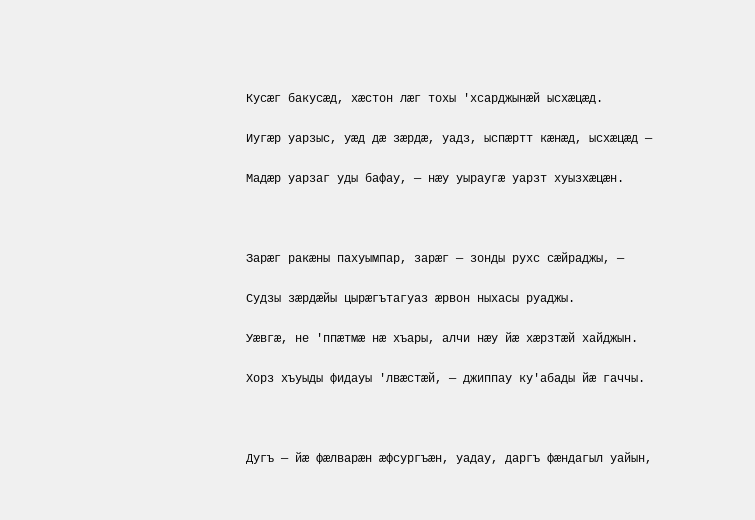Кусæг бакусæд, хæстон лæг тохы 'хсарджынæй ысхæцæд.

Иугæр уарзыс, уæд дæ зæрдæ, уадз, ыспæртт кæнæд, ысхæцæд —

Мадæр уарзаг уды бафау, — нæу уыраугæ уарзт хуызхæцæн.



Зарæг ракæны пахуымпар, зарæг — зонды рухс сæйраджы, —

Судзы зæрдæйы цырæгътагуаз æрвон ныхасы руаджы.

Уæвгæ, не 'ппæтмæ нæ хъары, алчи нæу йæ хæрзтæй хайджын.

Хорз хъуыды фидауы 'лвæстæй, — джиппау ку'абады йæ гаччы.



Дугъ — йæ фæлварæн æфсургъæн, уадау, даргъ фæндагыл уайын,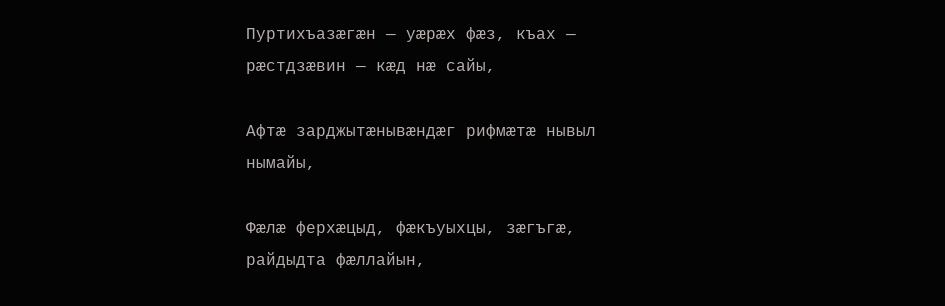Пуртихъазæгæн — уæрæх фæз, къах — рæстдзæвин — кæд нæ сайы,

Афтæ зарджытæнывæндæг рифмæтæ нывыл нымайы,

Фæлæ ферхæцыд, фæкъуыхцы, зæгъгæ, райдыдта фæллайын,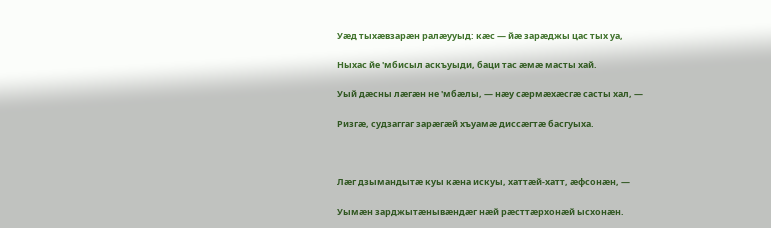Уæд тыхæвзарæн ралæууыд: кæс — йæ зарæджы цас тых уа,

Ныхас йе 'мбисыл аскъуыди, баци тас æмæ масты хай.

Уый дæсны лæгæн не 'мбæлы, — нæу сæрмæхæсгæ састы хал, —

Ризгæ, судзаггаг зарæгæй хъуамæ диссæгтæ басгуыха.



Лæг дзымандытæ куы кæна искуы, хаттæй-хатт, æфсонæн, —

Уымæн зарджытæнывæндæг нæй рæсттæрхонæй ысхонæн.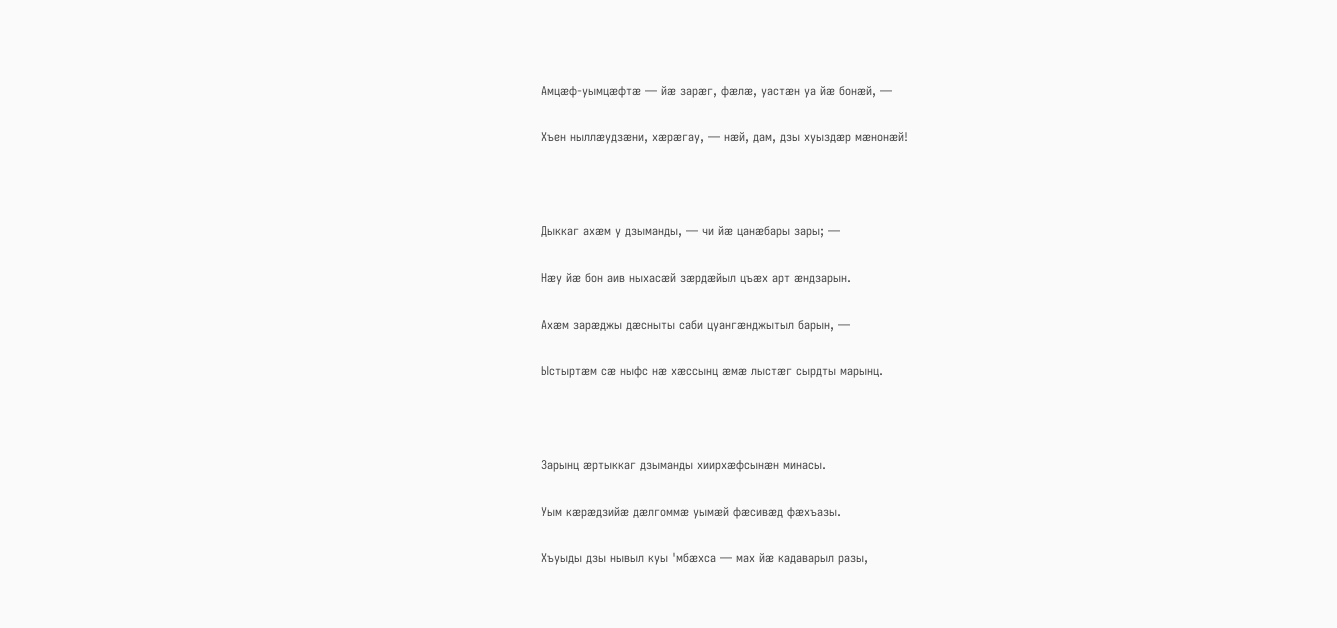Амцæф-уымцæфтæ — йæ зарæг, фæлæ, уастæн уа йæ бонæй, —

Хъен ныллæудзæни, хæрæгау, — нæй, дам, дзы хуыздæр мæнонæй!



Дыккаг ахæм у дзыманды, — чи йæ цанæбары зары; —

Нæу йæ бон аив ныхасæй зæрдæйыл цъæх арт æндзарын.

Ахæм зарæджы дæсныты саби цуангæнджытыл барын, —

Ыстыртæм сæ ныфс нæ хæссынц æмæ лыстæг сырдты марынц.



Зарынц æртыккаг дзыманды хиирхæфсынæн минасы.

Уым кæрæдзийæ дæлгоммæ уымæй фæсивæд фæхъазы.

Хъуыды дзы нывыл куы 'мбæхса — мах йæ кадаварыл разы,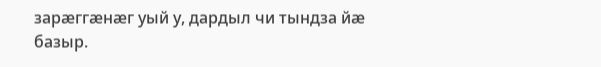зарæггæнæг уый у, дардыл чи тындза йæ базыр.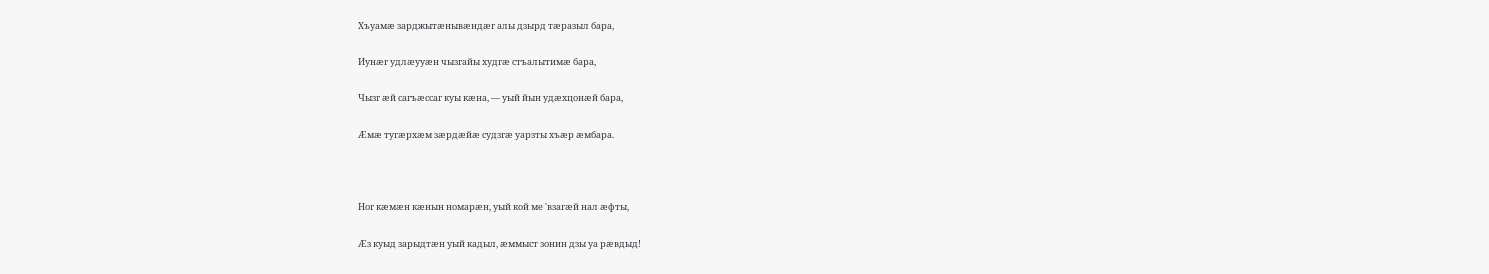Хъуамæ зарджытæнывæндæг алы дзырд тæразыл бара,

Иунæг удлæууæн чызгайы худгæ стъалытимæ бара,

Чызг æй сагъæссаг куы кæна, — уый йын удæхцонæй бара,

Æмæ тугæрхæм зæрдæйæ судзгæ уарзты хъæр æмбара.



Ног кæмæн кæнын номарæн, уый кой ме 'взагæй нал æфты,

Æз куыд зарыдтæн уый кадыл, æммыст зонин дзы уа рæвдыд!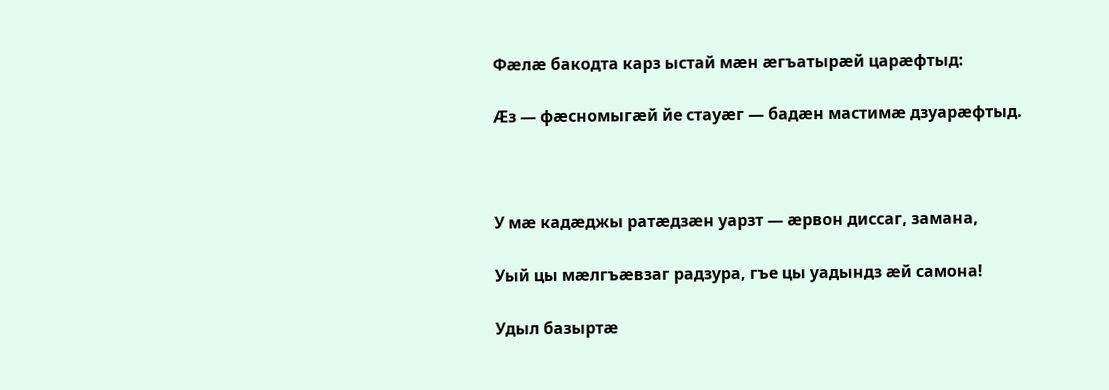Фæлæ бакодта карз ыстай мæн æгъатырæй царæфтыд:

Æз — фæсномыгæй йе стауæг — бадæн мастимæ дзуарæфтыд.



У мæ кадæджы ратæдзæн уарзт — æрвон диссаг, замана,

Уый цы мæлгъæвзаг радзура, гъе цы уадындз æй самона!

Удыл базыртæ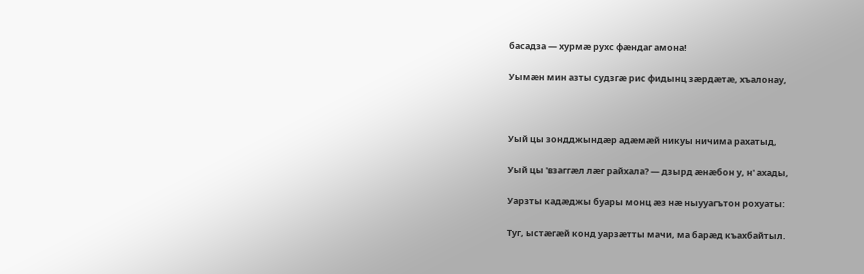басадза — хурмæ рухс фæндаг амона!

Уымæн мин азты судзгæ рис фидынц зæрдæтæ, хъалонау,



Уый цы зондджындæр адæмæй никуы ничима рахатыд,

Уый цы 'взаггæл лæг райхала? — дзырд æнæбон у, н' ахады,

Уарзты кадæджы буары монц æз нæ ныууагътон рохуаты:

Туг, ыстæгæй конд уарзæтты мачи, ма барæд къахбайтыл.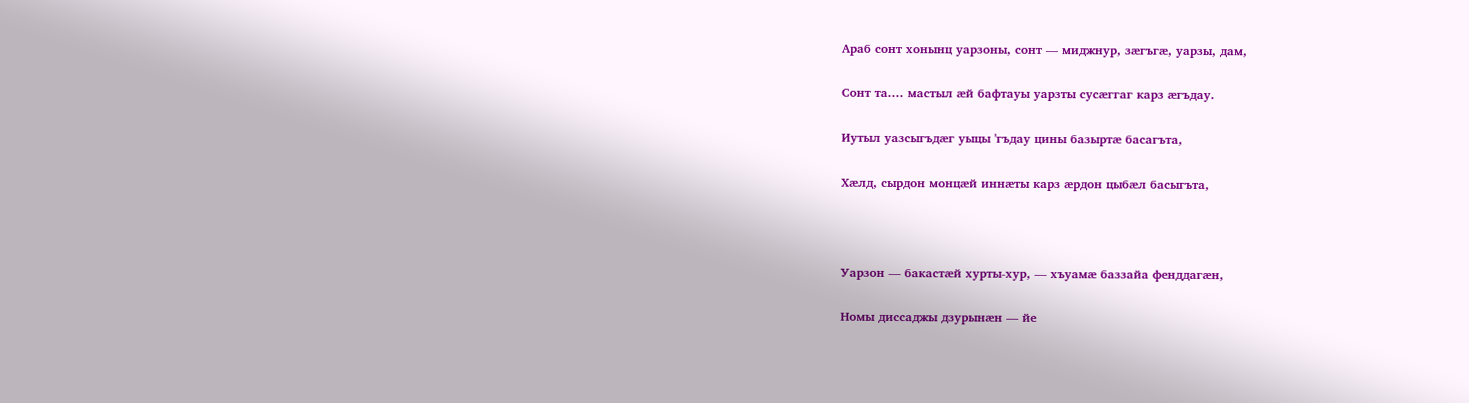Араб сонт хонынц уарзоны, сонт — миджнур, зæгъгæ, уарзы, дам,

Сонт та.... мастыл æй бафтауы уарзты сусæггаг карз æгъдау.

Иутыл уазсыгъдæг уыцы 'гъдау цины базыртæ басагъта,

Хæлд, сырдон монцæй иннæты карз æрдон цыбæл басыгъта,



Уарзон — бакастæй хурты-хур, — хъуамæ баззайа фенддагæн,

Номы диссаджы дзурынæн — йе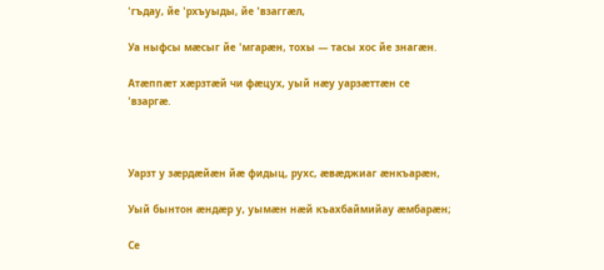'гъдау, йе 'рхъуыды, йе 'взаггæл,

Уа ныфсы мæсыг йе 'мгарæн, тохы — тасы хос йе знагæн.

Атæппæт хæрзтæй чи фæцух, уый нæу уарзæттæн се 'взаргæ.



Уарзт у зæрдæйæн йæ фидыц, рухс, æвæджиаг æнкъарæн,

Уый бынтон æндæр у, уымæн нæй къахбаймийау æмбарæн;

Се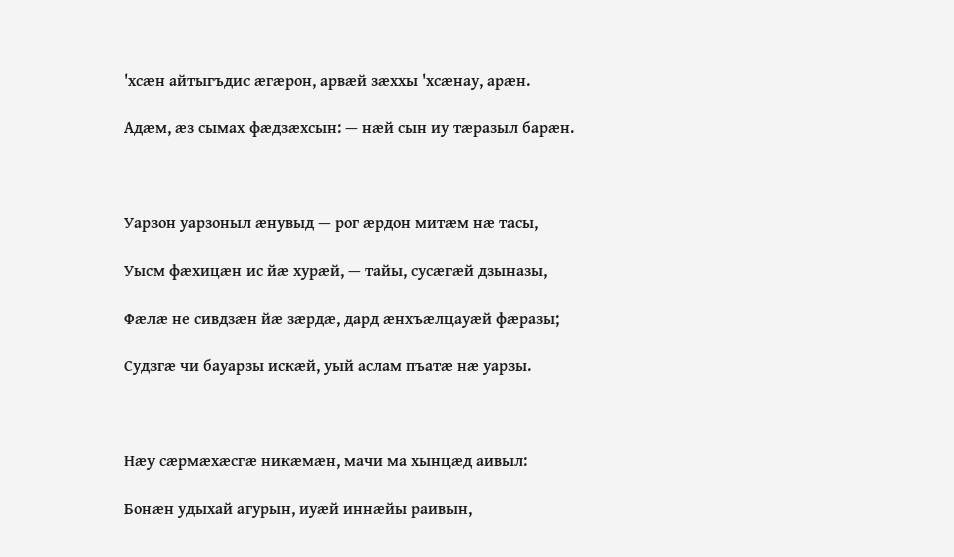'хсæн айтыгъдис æгæрон, арвæй зæххы 'хсæнау, арæн.

Адæм, æз сымах фæдзæхсын: — нæй сын иу тæразыл барæн.



Уарзон уарзоныл æнувыд — рог æрдон митæм нæ тасы,

Уысм фæхицæн ис йæ хурæй, — тайы, сусæгæй дзыназы,

Фæлæ не сивдзæн йæ зæрдæ, дард æнхъæлцауæй фæразы;

Судзгæ чи бауарзы искæй, уый аслам пъатæ нæ уарзы.



Нæу сæрмæхæсгæ никæмæн, мачи ма хынцæд аивыл:

Бонæн удыхай агурын, иуæй иннæйы раивын,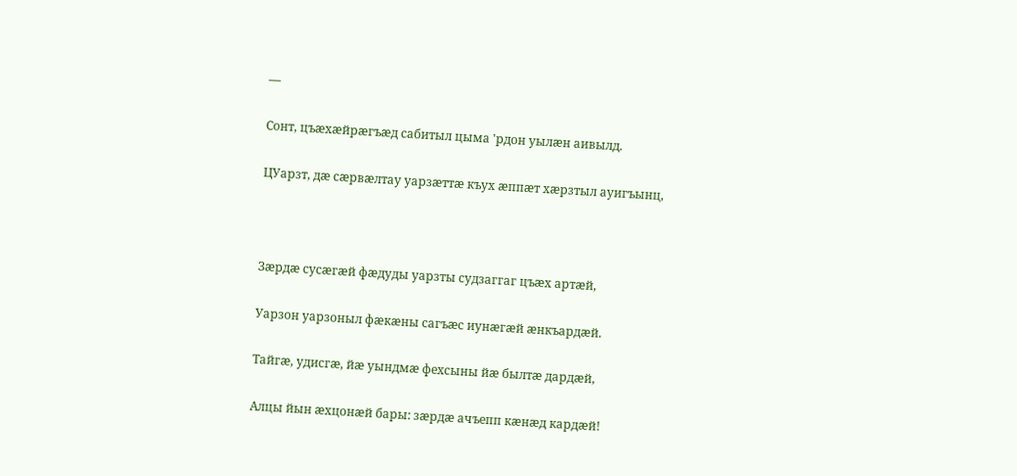—

Сонт, цъæхæйрæгъæд сабитыл цыма 'рдон уылæн аивылд.

ЦУарзт, дæ сæрвæлтау уарзæттæ къух æппæт хæрзтыл ауигъынц,



Зæрдæ сусæгæй фæдуды уарзты судзаггаг цъæх артæй,

Уарзон уарзоныл фæкæны сагъæс иунæгæй æнкъардæй.

Тайгæ, удисгæ, йæ уындмæ фехсыны йæ былтæ дардæй,

Алцы йын æхцонæй бары: зæрдæ ачъепп кæнæд кардæй!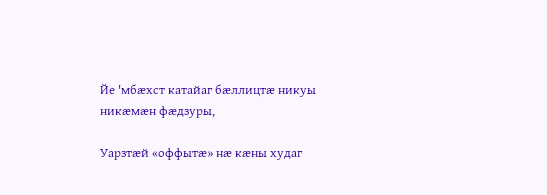Йе 'мбæхст катайаг бæллицтæ никуы никæмæн фæдзуры,

Уарзтæй «оффытæ» нæ кæны худаг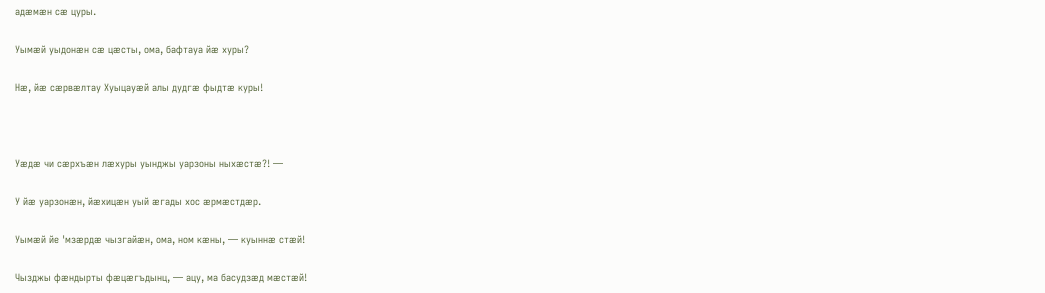адæмæн сæ цуры.

Уымæй уыдонæн сæ цæсты, ома, бафтауа йæ хуры?

Нæ, йæ сæрвæлтау Хуыцауæй алы дудгæ фыдтæ куры!



Уæдæ чи сæрхъæн лæхуры уынджы уарзоны ныхæстæ?! —

У йæ уарзонæн, йæхицæн уый æгады хос æрмæстдæр.

Уымæй йе 'мзæрдæ чызгайæн, ома, ном кæны, — куыннæ стæй!

Чызджы фæндырты фæцæгъдынц, — ацу, ма басудзæд мæстæй!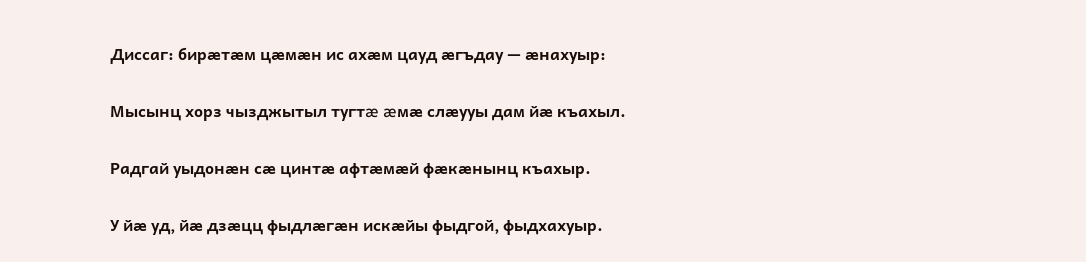Диссаг: бирæтæм цæмæн ис ахæм цауд æгъдау — æнахуыр:

Мысынц хорз чызджытыл тугтæ æмæ слæууы дам йæ къахыл.

Радгай уыдонæн сæ цинтæ афтæмæй фæкæнынц къахыр.

У йæ уд, йæ дзæцц фыдлæгæн искæйы фыдгой, фыдхахуыр.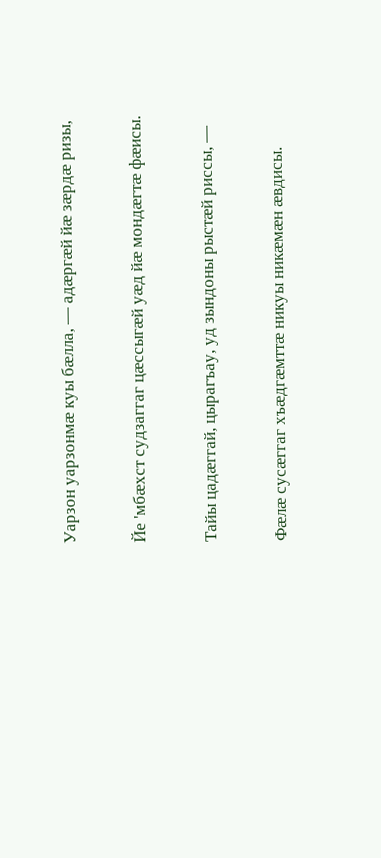Уарзон уарзонмæ куы бæлла, — адæргæй йæ зæрдæ ризы,

Йе 'мбæхст судзаггаг цæссыгæй уæд йæ мондæгтæ фæисы.

Тайы цадæггай, цырагъау, уд зындоны рыстæй риссы, —

Фæлæ сусæггаг хъæдгæмттæ никуы никæмæн æвдисы.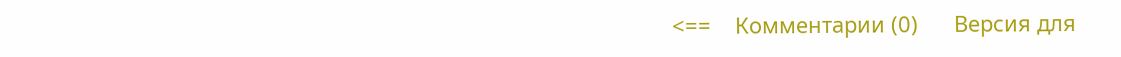<==    Комментарии (0)      Версия для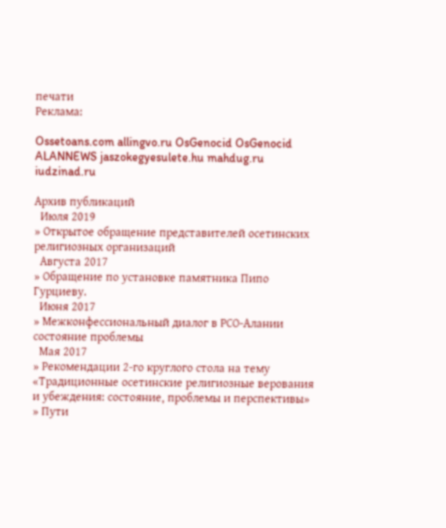печати
Реклама:

Ossetoans.com allingvo.ru OsGenocid OsGenocid ALANNEWS jaszokegyesulete.hu mahdug.ru iudzinad.ru

Архив публикаций
  Июля 2019
» Открытое обращение представителей осетинских религиозных организаций
  Августа 2017
» Обращение по установке памятника Пипо Гурциеву.
  Июня 2017
» Межконфессиональный диалог в РСО-Алании состояние проблемы
  Мая 2017
» Рекомендации 2-го круглого стола на тему «Традиционные осетинские религиозные верования и убеждения: состояние, проблемы и перспективы»
» Пути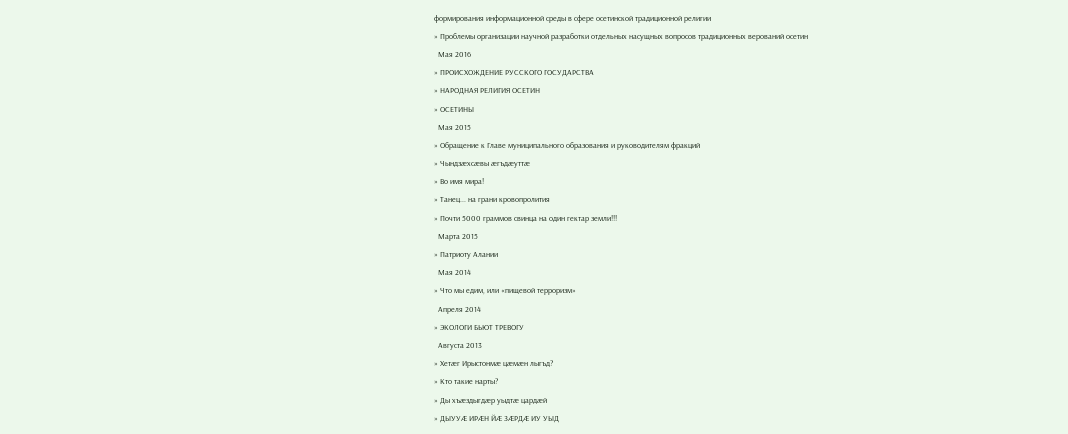формирования информационной среды в сфере осетинской традиционной религии
» Проблемы организации научной разработки отдельных насущных вопросов традиционных верований осетин
  Мая 2016
» ПРОИСХОЖДЕНИЕ РУССКОГО ГОСУДАРСТВА
» НАРОДНАЯ РЕЛИГИЯ ОСЕТИН
» ОСЕТИНЫ
  Мая 2015
» Обращение к Главе муниципального образования и руководителям фракций
» Чындзӕхсӕвы ӕгъдӕуттӕ
» Во имя мира!
» Танец... на грани кровопролития
» Почти 5000 граммов свинца на один гектар земли!!!
  Марта 2015
» Патриоту Алании
  Мая 2014
» Что мы едим, или «пищевой терроризм»
  Апреля 2014
» ЭКОЛОГИ БЬЮТ ТРЕВОГУ
  Августа 2013
» Хетӕг Ирыстонмӕ цӕмӕн лыгъд?
» Кто такие нарты?
» Ды хъæздыгдæр уыдтæ цардæй
» ДЫУУӔ ИРӔН ЙӔ ЗӔРДӔ ИУ УЫД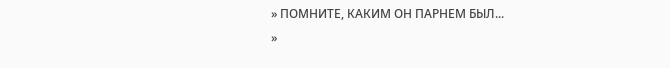» ПОМНИТЕ, КАКИМ ОН ПАРНЕМ БЫЛ...
»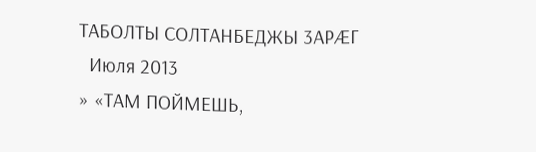ТАБОЛТЫ СОЛТАНБЕДЖЫ 3АРӔГ
  Июля 2013
» «ТАМ ПОЙМЕШЬ,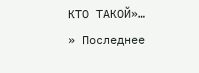КТО ТАКОЙ»…
» Последнее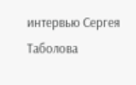интервью Сергея Таболова